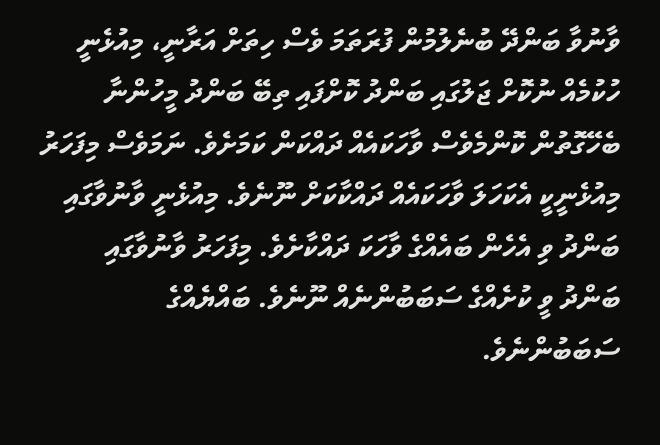ވާނުވާ ބަންދޭ ބުނެލުމުން ފުރަތަމަ ވެސް ހިތަށް އަރާނީ، މިއުޅެނީ ހުކުމެއް ނުކޮށް ޖަލުގައި ބަންދު ކޮށްފައި ތިބޭ ބަންދު މީހުންނާ ބެހޭގޮތުން ކޮންމެވެސް ވާހަކައެއް ދައްކަން ކަމަށެވެ. ނަމަވެސް މިފަހަރު މިއުޅެނީކީ އެކަހަލަ ވާހަކައެއް ދައްކާކަށް ނޫނެވެ. މިއުޅެނީ ވާނުވާގައި ބަންދު ވި އެހެން ބައެއްގެ ވާހަކަ ދައްކާށެވެ. މިފަހަރު ވާނުވާގައި ބަންދު ވީ ކުށެއްގެ ސަބަބުންނެއް ނޫނެވެ. ބައްޔެއްގެ ސަބަބުންނެވެ.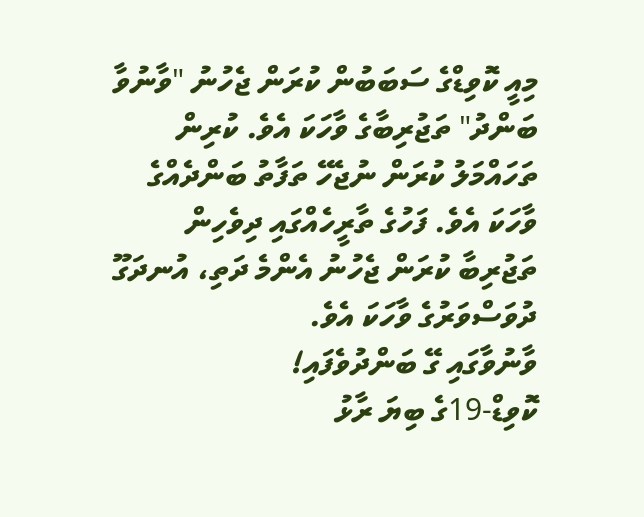މިއީ ކޮވިޑްގެ ސަބަބުން ކުރަން ޖެހުނު "ވާނުވާ ބަންދު" ތަޖުރިބާގެ ވާހަކަ އެވެ. ކުރިން ތަހައްމަލު ކުރަން ނުޖެހޭ ތަފާތު ބަންދެއްގެ ވާހަކަ އެވެ. ފަހުގެ ތާރީހެއްގައި ދިވެހިން ތަޖުރިބާ ކުރަން ޖެހުނު އެންމެ ދަތި، އުނދަގޫ ދުވަސްވަރުގެ ވާހަކަ އެވެ.
ވާނުވާގައި ގޭ ބަންދުވެފައި!
ކޮވިޑް-19ގެ ބިޔަ ރާޅު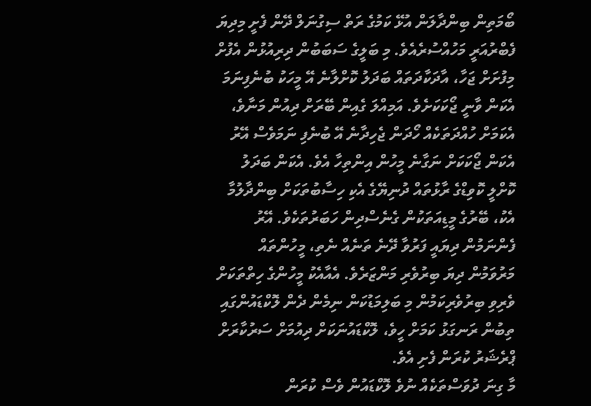ބޯމަތިން ބިންދާލަން އުޅޭ ކަމުގެ ރަތް ސިގުނަލް ދޭން ފެށީ މިދިޔަ ފެބްރުއަރީ މަހުއްސުރެއެވެ. މި ބަލީގެ ސަބަބުން ދިރިއުޅުން އެފުށް މިފުށަށް ޖަހާ، އާދަކާދަތައް ބަދަލު ކޮށްލާނެ އޭ މީހަކު ބުނެފިނަމަ އެކަން ވާނީ ޖޯކަކަށެވެ. އަމިއްލަ ގެއިން ބޭރަށް ދިއުން މަނާވެ، އެކަމަށް ހުއްދަތަކެއް ހޯދަން ޖެހިދާނެ އޭ ބުނެފި ނަމަވެސް އޭރު އެކަން ޖޯކަކަށް ނަގާނެ މީހުން އިންތިހާ އެވެ. އެކަން ބަދަލު ކޮށްލީ ކޮވިޑްގެ ރާޅުތައް ދުނިޔޭގެ އެކި ހިސާބުތަކަށް ބިންދާލުމާ އެކު، ބޭރުގެ މީޑިއަތަކުން ގެނެސްދިން ހަބަރުތަކެވެ. އޭރު ފެންނަމުން ދިޔައީ ފަރުވާ ދޭނެ ތަނެއް ނެތި، މީހުންތައް މަރުވަމުން ދިޔަ ބިރުވެރި މަންޒަރެވެ. އެއާއެކު މީހުންގެ ހިތްތަކަށް ވެރިވި ބިރުވެރިކަމުން މި ބަލިމަޑުކަން ނިމެން ދެން ލޮކްޑައުންގައި ތިބުން ރަނގަޅު ކަމަށް ހީވެ، ލޮކްޑައުނަކަށް ދިއުމަށް ސަރުކާރަށް ޕްރެޝަރު ކުރަން ފެށި އެވެ.
މާ ގިނަ ދުވަސްތަކެއް ނުވެ ލޮކްޑައުން ވެސް ކުރަން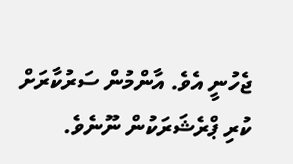ޖެހުނީ އެވެ. އާންމުން ސަރުކާރަށް ކުރި ޕްރެޝަރަކުން ނޫނެވެ.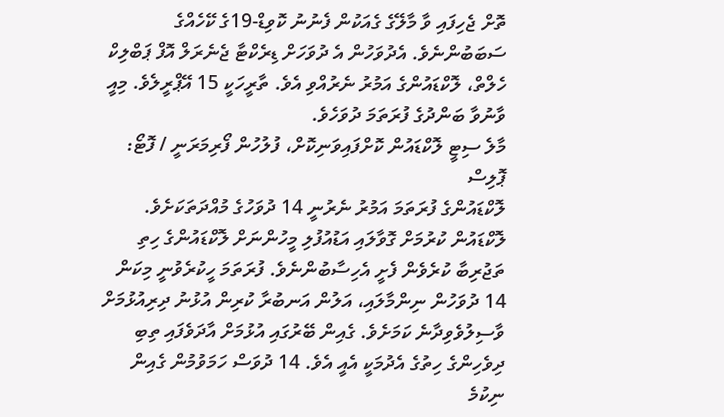ތޮށް ޖެހިފައި ވާ މާލޭގެ ގެއަކުން ފެނުނު ކޮވިޑް-19ގެ ކޭހެއްގެ ސަބަބުންނެވެ. އެދުވަހުން އެ ދުވަހަށް ޑިރެކްޓާ ޖެނެރަލް އޮފް ޕަބްލިކް ހެލްތް، ލޮކްޑައުންގެ އަމުރު ނެރުއްވި އެވެ. ތާރީހަކީ 15 އޭޕްރީލެވެ. މިއީ ވާނުވާ ބަންދުގެ ފުރަތަމަ ދުވަހެވެ.
މާލެ ސިޓީ ލޮކްޑައުން ކޮށްފައިވަނިކޮށް، ފުލުހުން ފޯރިމަރަނީ / ފޮޓޯ: ޕޮލިސް
ލޮކްޑައުންގެ ފުރަތަމަ އަމުރު ނެރުނީ 14 ދުވަހުގެ މުއްދަތަކަށެވެ. ލޮކްޑައުން ކުރުމަށް ގޮވާލައި އަޑުއުފުލި މީހުންނަށް ލޮކްޑައުންގެ ހިތި ތަޖުރިބާ ކުރެވެން ފެށީ އެހިސާބުންނެވެ. ފުރަތަމަ ހީކުރެވުނީ މިކަން 14 ދުވަހުން ނިންމާލައި، އަލުން އަނބުރާ ކުރިން އުޅުނު ދިރިއުޅުމަށް ވާސިލުވެވިދާނެ ކަމަށެވެ. ގެއިން ބޭރުގައި އުޅުމަށް އާދަވެފައި ތިބި ދިވެހިންގެ ހިތުގެ އެދުމަކީ އެއީ އެވެ. 14 ދުވަސް ހަމަވުމުން ގެއިން ނިކުމެ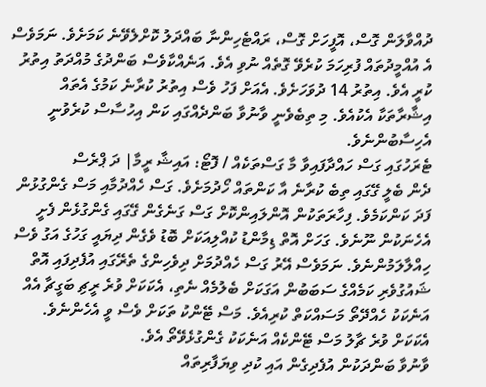ދުއްވާލަން ގޮސް، އޮފީހަށް ގޮސް، ރައްޓެހިންނާ ބައްދަލު ކޮށްލެވޭނެ ކަމަށެވެ. ނަމަވެސް އެ އުއްމީދުތައް ފުރިހަމަ ކުރެވޭ ގޮތެއް ނުވި އެވެ. އަނެއްކާވެސް ބަންދުގެ މުއްދަތު އިތުރު ކުރީ އެވެ. އިތުރު 14 ދުވަހަށެވެ. އެއަށް ފަހު ވެސް އިތުރު ކުރާނެ ކަމުގެ އެތައް އިޝާރާތަކާ އެކުއެވެ. މި ތިބެވެނީ ވާނުވާ ބަންދެއްގައި ކަން އިހުސާސް ކުރެވުނީ އެހިސާބުންނެވެ.
ޓެރަހުގައި ގަސް ހައްދާފައިވާ މާ ގަސްތަކެއް / ފޮޓޯ: އައިޝާ ރީމާ| ދަ ޕްރެސް
ދެން ބެލީ ގޭގައި ތިބެ ކުރާނެ އާ ކަންތައް ހޯދުމަށެވެ. ގަސް ހެއްދުމާއި މަސް ގެންގުޅުން ފަދަ ކަންކަމެވެ. ފިހާރަތަކުން އޮންލައިންކޮށް ގަސް ގަނެގެން ގޭގައި ގެންގުޅެން ފެށީ އެހެނަކުން ނޫނެވެ. ގަހަށް އޮތް ޑިމާންޑު ކުއްލިއަކަށް ބޮޑު ވެގެން ދިޔައީ ގަހުގެ އަގު ވެސް ހިއްލާލަމުންނެވެ. ނަމަވެސް އޭރު ގަސް ހެއްދުމަށް ދިވެހިންގެ ތެރޭގައި އުފެދިފައި އޮތް ޝައުގުވެރި ކަމެއްގެ ސަބަބުން އަގަކަށް ބެލުމެއް ނެތި، އެކަކަށް ވުރެ ރީޗި ބަގީޗާ އެއް އަނެކަކު ހެއްދޭތޯ މަސައްކަތް ކުރިއެވެ. މަސް ޓޭންކު ތަކަށް ވެސް ވީ އެހެންނެވެ. އެކަކަށް ވުރެ ޗާލު މަސް ޓޭންކެއް އަނެކަކު ގެންގުޅެވޭތޯ އެވެ.
ވާނުވާ ބަންދަކުން އުފެދިގެން އައި ކުދި ވިޔަފާރިތައް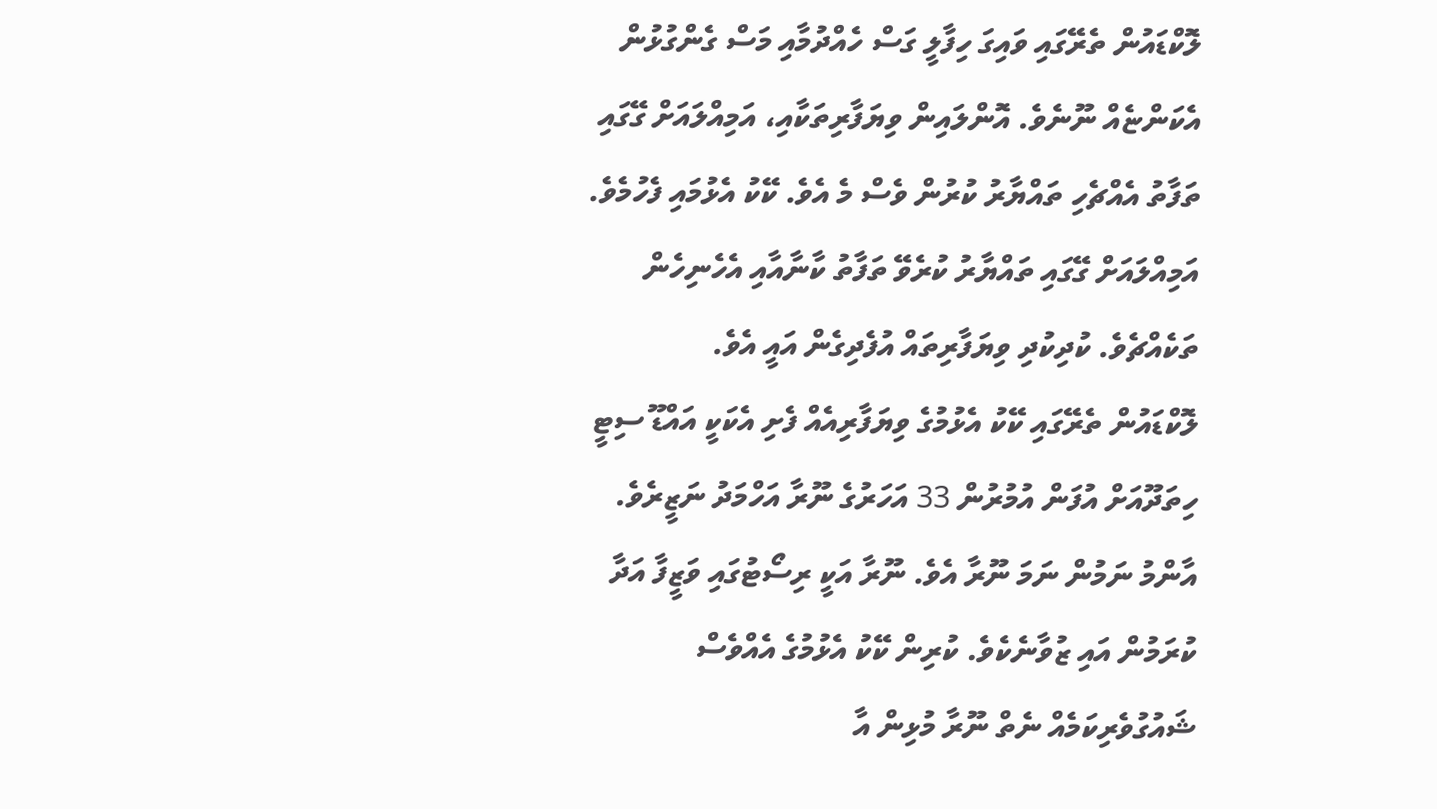ލޮކްޑައުން ތެރޭގައި ވައިގަ ހިފާލީ ގަސް ހެއްދުމާއި މަސް ގެންގުޅުން އެކަންޏެއް ނޫނެވެ. އޮންލައިން ވިޔަފާރިތަކާއި، އަމިއްލައަށް ގޭގައި ތަފާތު އެއްޗެހި ތައްޔާރު ކުރުން ވެސް މެ އެވެ. ކޭކު އެޅުމައި ފެހުމެވެ. އަމިއްލައަށް ގޭގައި ތައްޔާރު ކުރެވޭ ތަފާތު ކާނާއާއި އެހެނިހެން ތަކެއްޗެވެ. ކުދިކުދި ވިޔަފާރިތައް އުފެދިގެން އައީ އެވެ.
ލޮކްޑައުން ތެރޭގައި ކޭކު އެޅުމުގެ ވިޔަފާރިއެއް ފެށި އެކަކީ އައްޑޫ ސިޓީ ހިތަދޫއަށް އުފަން އުމުރުން 33 އަހަރުގެ ނޫރާ އަހްމަދު ނަޒީރެވެ. އާންމު ނަމުން ނަމަ ނޫރާ އެވެ. ނޫރާ އަކީ ރިސޯޓުގައި ވަޒީފާ އަދާ ކުރަމުން އައި ޒުވާނެކެވެ. ކުރިން ކޭކު އެޅުމުގެ އެއްވެސް ޝައުގުވެރިކަމެއް ނެތް ނޫރާ މުޅިން އާ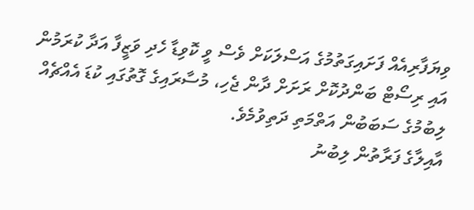ވިޔަފާރިއެއް ފަށައިގަތުމުގެ އަސްލަކަށް ވެސް ވީ ކޮވިޑާ ހެދި ވަޒީފާ އަދާ ކުރަމުން އައި ރިސޯޓް ބަންދުކޮށް ރަށަށް ދާން ޖެހި، މުސާރައިގެ ގޮތުގައި ކުޑަ އެއްޗެއް ލިބުމުގެ ސަބަބުން އަތްމަތި ދަތިވުމެވެ.
އާއިލާގެ ފަރާތުން ލިބުނު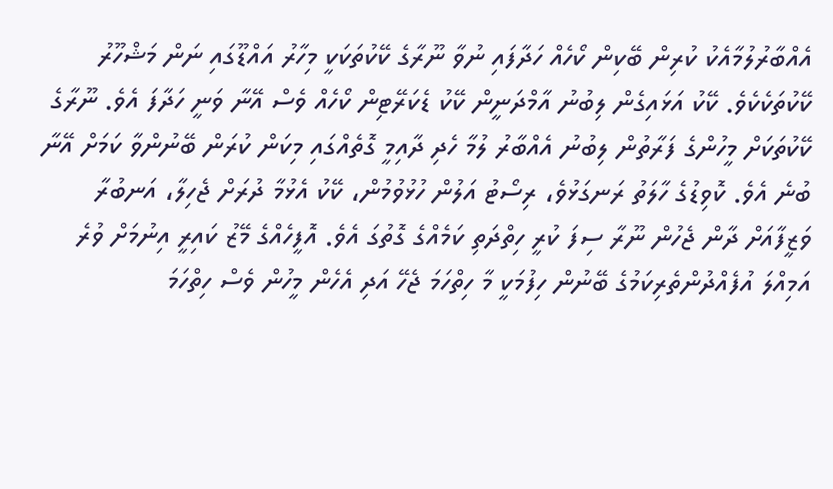އެއްބާރުލުމާއެކު ކުރިން ބޭކިން ކޯހެއް ހަދާފައި ނުވާ ނޫރާގެ ކޭކުތަކަކީ މިހާރު އައްޑޫގައި ނަން މަޝްހޫރު ކޭކުތަކެކެވެ. ކޭކު އަޅައިގެން ލިބުނު އާމްދަނީން ކޭކު ޑެކަރޭޓިން ކޯހެއް ވެސް އޭނާ ވަނީ ހަދާފަ އެވެ. ނޫރާގެ ކޭކުތަކަށް މީހުންގެ ފަރާތުން ލިބުނު އެއްބާރު ލުމާ ހެދި ދާއިމީ ގޮތެއްގައި މިކަން ކުރަން ބޭނުންވާ ކަމަށް އޭނާ ބުނެ އެވެ. ކޮވިޑުގެ ހާލަތު ރަނގަޅުވެ، ރިސޯޓު އަލުން ހުޅުވުމުން، ކޭކު އެޅުމާ ދުރަށް ޖެހިލާ، އަނބުރާ ވަޒީފާއަށް ދާން ޖެހުން ނޫރާ ސިފަ ކުރީ ހިތްދަތި ކަމެއްގެ ގޮތުގަ އެވެ. އޮފީހެއްގެ މޭޒު ކައިރީ އިނުމަށް ވުރެ އަމިއްލަ އުފެއްދުންތެރިކަމުގެ ބޭނުން ހިފުމަކީ މާ ހިތްހަމަ ޖެހޭ އަދި އެހެން މީހުން ވެސް ހިތްހަމަ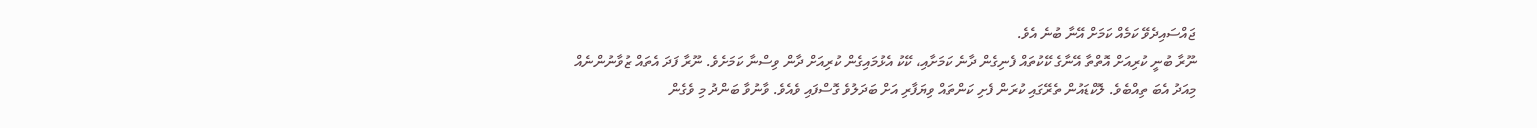ޖައްސައިދެވޭ ކަމެއް ކަމަށް އޭނާ ބުނެ އެވެ.
ނޫރާ ބުނީ ކުރިއަށް އޮތްތާ އޭނާގެ ކޭކުތައް ފެނިގެން ދާނެ ކަމަށާއި، ކޭކު އެޅުމައިގެން ކުރިއަށް ދާން ވިސްނާ ކަމަށެވެ. ނޫރާ ފަދަ އެތައް ޒުވާނުންނެއް މިއަދު އެބަ ތިއްބެވެ. ލޮކްޑައުން ތެރޭގައި ކުރަން ފެށި ކަންތައް ވިޔަފާރި އަށް ބަދަލުވެ ގޮސްފައި ވެއެވެ. ވާނުވާ ބަންދު މި ވެގެން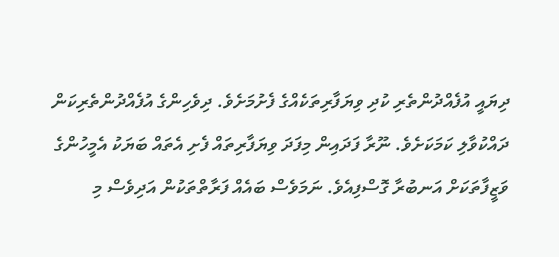ދިޔައީ އުފެއްދުންތެރި ކުދި ވިޔަފާރިތަކެއްގެ ފެށުމަށެވެ. ދިވެހިންގެ އުފެއްދުންތެރިކަން ދައްކުވާލި ކަމަކަށެވެ. ނޫރާ ފަދައިން މިފަދަ ވިޔަފާރިތައް ފެށި އެތައް ބަޔަކު އެމީހުންގެ ވަޒީފާތަކަށް އަނބުރާ ގޮސްފިއެވެ. ނަމަވެސް ބައެއް ފަރާތްތަކުން އަދިވެސް މި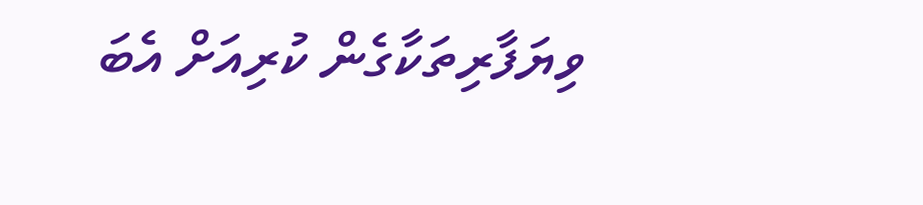ވިޔަފާރިތަކާގެން ކުރިއަށް އެބަ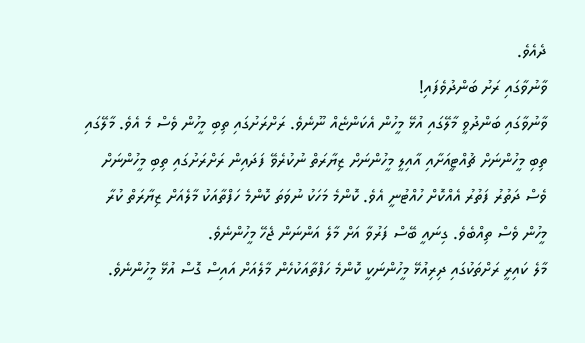ދެއެވެ.
ވާނުވާގައި ރަށު ބަންދުވެފައި!
ވާނުވާގައި ބަންދުވީ މާލޭގައި އުޅޭ މީހުން އެކަންޏެއް ނޫނެވެ. ރަށްރަށުގައި ތިބި މީހުން ވެސް މެ އެވެ. މާލޭގައި ތިބި މީހުންނަށް ޗުއްޓީއަށާއި އާއިލީ މީހުންނަށް ޒިޔާރަތް ނުކުރެވޭ ފަދައިން ރަށްރަށުގައި ތިބި މީހުންނަށް ވެސް ދަތުރު ފަތުރު އެއްކޮށް ހުއްޓުނީ އެވެ. ކޮންމެ މަހަކު ނުވަތަ ކޮންމެ ހަފްތާއަކު މާލެއަށް ޒިޔާރަތް ކުރާ މީހުން ވެސް ތިއްބެވެ. ގިނައީ ބޭސް ފަރުވާ އަށް މާލެ އަންނަން ޖެހޭ މީހުންނެވެ.
މާލެ ކައިރީ ރަށްތަކުގައި ދިރިއުޅޭ މީހުންނަކީ ކޮންމެ ހަފްތާއަކުހެން މާލެއަށް އައިސް ގޮސް އުޅޭ މީހުންނެވެ.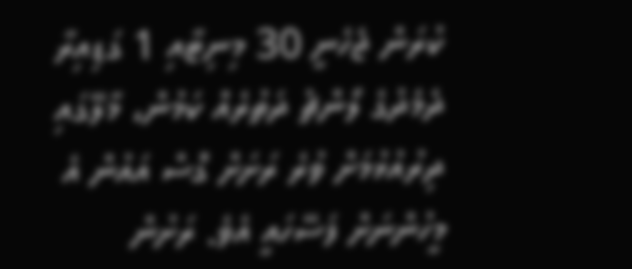ކުރަން ޖެހެނީ 30 މިނިޓާއި 1 ގަޑިއިރާ ދެމެދުގެ ލޯންޗު ދަތުރެއް ކަމުން، މާލޭގައި ދިރުއުޅުމަށް ވުރެ ރަށަށް ގޮސް އައުން އެ މީހުންނަށް ފަސޭހައީ އެވެ. ރަށުން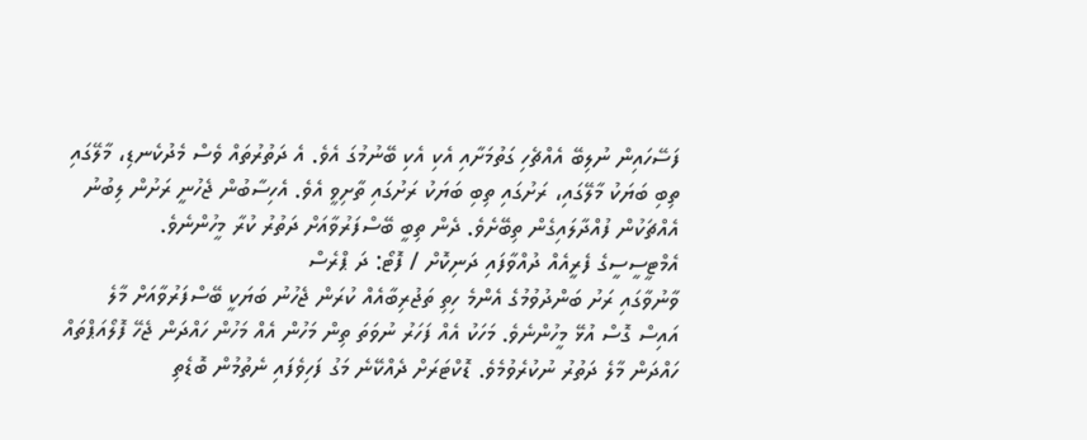ފަސޭހައިން ނުލިބޭ އެއްޗެހި ގަތުމަށާއި އެކި އެކި ބޭނުމުގަ އެވެ. އެ ދަތުރުތައް ވެސް މެދުކެނޑި، މާލޭގައި ތިބި ބަޔަކު މާލޭގައި، ރަށުގައި ތިބި ބަޔަކު ރަށުގައި ތާށިވީ އެވެ. އެހިސާބުން ޖެހުނީ ރަށުން ލިބުނު އެއްޗަކުން ފުއްދާލައިގެން ތިބޭށެވެ. ދެން ތިބީ ބޭސްފަރުވާއަށް ދަތުރު ކުރާ މީހުންނެވެ.
އެމްޓީސީސީގެ ފެރީއެއް ދުއްވާފައި ދަނިކޮށް / ފޮޓޯ: ދަ ޕްރެސް
ވާނުވާގައި ރަށު ބަންދުވުމުގެ އެންމެ ހިތި ތަޖުރިބާއެއް ކުރަން ޖެހުނު ބަޔަކީ ބޭސްފަރުވާއަށް މާލެ އައިސް ގޮސް އުޅޭ މީހުންނެވެ. މަހަކު އެއް ފަހަރު ނުވަތަ ތިން މަހުން އެއް މަހުން ހައްދަން ޖެހޭ ފޮލޯއަޕްތައް ހައްދަން މާލެ ދަތުރު ނުކުރެވުމެވެ. ޑޮކްޓަރަށް ދެއްކޭނެ މަގު ފަހިވެފައި ނެތުމުން ބޮޑެތި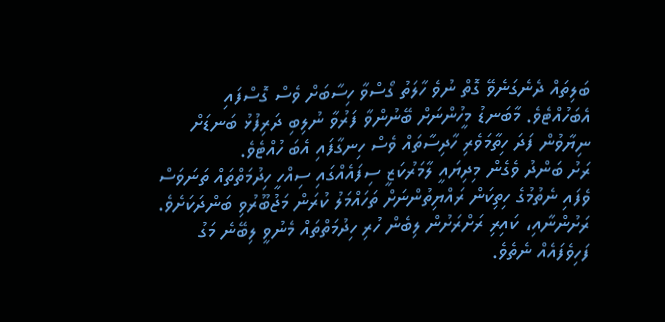ބަލިތައް ދެނެގަނެވޭ ގޮތް ނުވެ ހާލަތު ގޯސްވާ ހިސާބަށް ވެސް ގޮސްފައި އެބަހުއްޓެވެ. މާބަނޑު މީހުންނަށް ބޭނުންވާ ފަރުވާ ނުލިބި ދަރިފުޅު ބަނޑަށް ނިޔާވުން ފަދަ ހިތާމަވެރި ހާދިސާތައް ވެސް ހިނގާފައި އެބަ ހުއްޓެވެ.
ރަށު ބަންދު ވެގެން މިދިޔައީ ލާމަރުކަޒީ ސިފައެއްގައި ސިއްހީ ހިދުމަތްތައް ތަނަވަސް ވެފައި ނެތުމުގެ ހިތިކަން ރައްޔިތުންނަށް ތަހައްމަލު ކުރަން މަޖުބޫރުވި ބަންދަކަށެވެ. ރަށުންނާއި، ކައިރި ރަށްރަށުން ލިބެން ހުރި ހިދުމަތްތައް މެނުވީ ލިބޭނެ މަގު ފަހިވެފައެއް ނެތެވެ.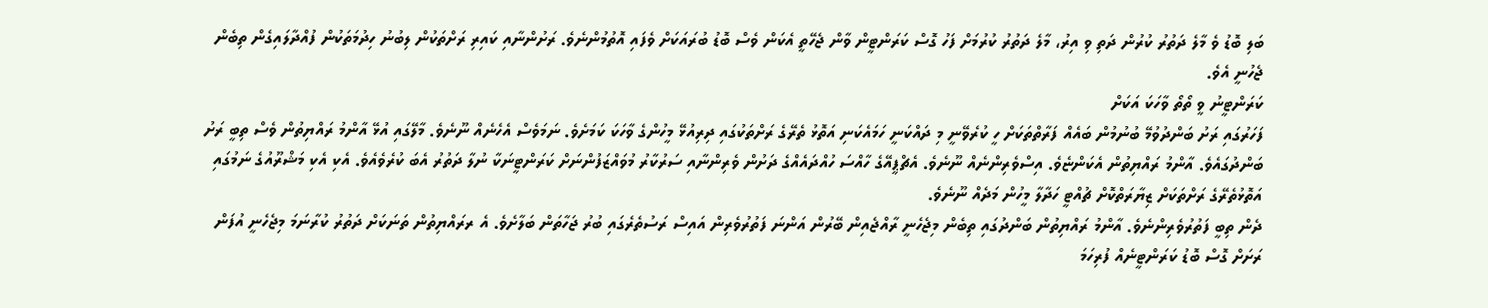ބަލި ބޮޑު ވެ މާލެ ދަތުރު ކުރުން ދަތި ވި އިރު، މާލެ ދަތުރު ކުރުމަށް ފަހު ގޮސް ކަރަންޓީން ވާން ޖެހޭތީ އެކަން ވެސް ބޮޑު ބުރައަކަށް ވެފައި އޮތުމުންނެވެ. ރަށުންނާއި ކައިރި ރަށްތަކުން ލިބުނު ހިދުމަތަކުން ފުއްދާލައިގެން ތިބެން ޖެހުނީ އެވެ.
ކަރަންޓީނު ވީ ތޯތޯ ވާހަކަ އަކަށް
ފަހަރުގައި ރަށު ބަންދުވުމޭ ބުނުމުން ބައެއް ފަރާތްތަކަށް ހީ ކުރެވޭނީ މި ދައްކަނީ ހަމައެކަނި އަތޮޅު ތެރޭގެ ރަށްތަކުގައި ދިރިއުޅޭ މީހުންގެ ވާހަކަ ކަމަށެވެ. ނަމަވެސް އެހެނެއް ނޫނެވެ. މާލޭގައި އުޅޭ އާންމު ރައްޔިތުން ވެސް ތިބީ ރަށު ބަންދުގައެވެ. އާންމު ރައްޔިތުން އެކަންޏެވެ. އިސްވެރިންނެއް ނޫނެވެ. އެޗްޕީއޭގެ ހާއްސަ ހުއްދައެއްގެ ދަށުން ވެރިންނާއި ސަރުކާރު މުވައްޒަފުންނަށް ކަރަންޓީނަކާ ނުލާ ދަތުރު އެބަ ކުރެވެއެވެ. އެކި އެކި މަޝްރޫއުގެ ނަމުގައި އަތޮޅުތެރޭގެ ރަށްތަކަށް ޒިޔާރަތްކޮށް ޗުއްޓީ ހަދާލާ މީހުން މަދެއް ނޫނެވެ.
ދެން ތިބީ ފަތުރުވެރިންނެވެ. އާންމު ރައްޔިތުން ބަންދުގައި ތިބެން މިޖެހެނީ ރާއްޖެއިން ބޭރުން އަންނަ ފަތުރުވެރިން އައިސް ރަސުތެރެގައި ބުރު ޖަހާތަން ބަލާށެވެ. އެ ރރައްޔިތުން ތަނަކަށް ދަތުރު ކުރާނަމަ މިޖެހެނީ އުފަން ރަށަށް ގޮސް ބޮޑު ކަރަންޓީނެއް ފުރިހަމަ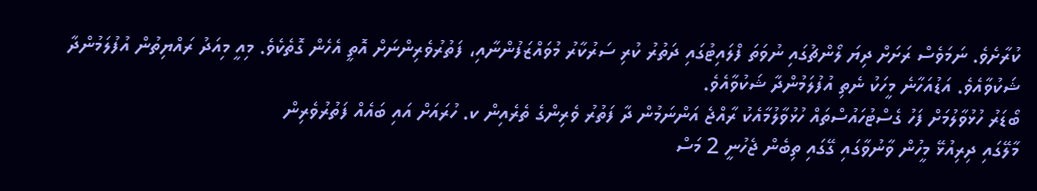ކުރާށެވެ. ނަމަވެސް ރަށަށް ދިޔަ ލޯންޗުގައި ނުވަތަ ފްލައިޓުގައި ދަތުރު ކުރި ސަރުކާރު މުވައްޒަފުންނާއި، ފަތުރުވެރިންނަށް އޮތީ އެހެން ގޮތެކެވެ. މިއީ މިއަދު ރައްޔިތުން އުފުލަމުންދާ ޝަކުވާއެވެ. އަޑުއަހާނެ މީހަކު ނެތި އުފުލަމުންދާ ޝަކުވާއެވެ.
ބޯޑަރު ހުޅުވާލުމަށް ފަހު ގެސްޓުހައުސްތައް ހުޅުވާލުމާއެކު ރާއްޖެ އަންނަމުން ދާ ފަތުރު ވެރިންގެ ތެރެއިން ކ. ހުރައަށް އައި ބައެއް ފަތުރުވެރިން
މާލޭގައި ދިރިއުޅޭ މީހުން ވާނުވާގައި ގޭގައި ތިބެން ޖެހުނީ 2 މަސް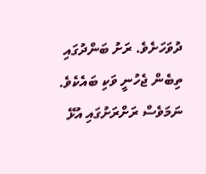ދުވަހަށެވެ. ރަށު ބަންދުގައި ތިބެން ޖެހުނީ ވަކި ބައެކެވެ. ނަމަވެސް ރަށްރަށުގައި އުޅޭ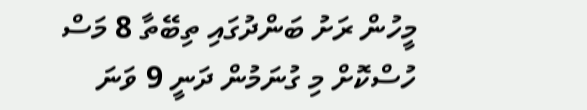މީހުން ރަށު ބަންދުގައި ތިބޭތާ 8 މަސް ހުސްކޮށް މި ގުނަމުން ދަނީ 9 ވަނަ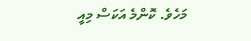މަހެވެ. ކޮންމެ އަކަސް މިއީ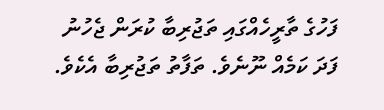ފަހުގެ ތާރީހެއްގައި ތަޖުރިބާ ކުރަން ޖެހުނު ފަދަ ކަމެއް ނޫނެވެ. ތަފާތު ތަޖުރިބާ އެކެވެ.